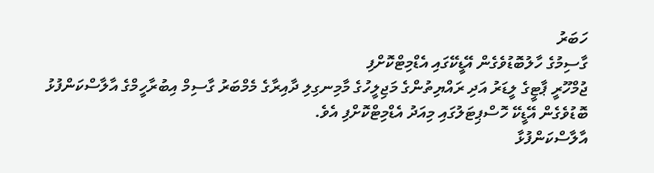ހަބަރު
ގާސިމުގެ ހާލުބޮޑުވެގެން އޭޑީކޭގައި އެޑްމިޓްކޮށްފި
ޖުމްހޫރީ ޕާޓީގެ ލީޑަރު އަދި ރައްޔިތުންގެ މަޖިލީހުގެ މާމިނގިލި ދާއިރާގެ މެމްބަރު ގާސިމް އިބުރާހީމްގެ އާލާސްކަންފުޅު ބޮޑުވެގެން އޭޑީކޭ ހޮސްޕިޓަލުގައި މިއަދު އެޑްމިޓްކޮށްފި އެވެ.
އާލާސްކަންފުޅާ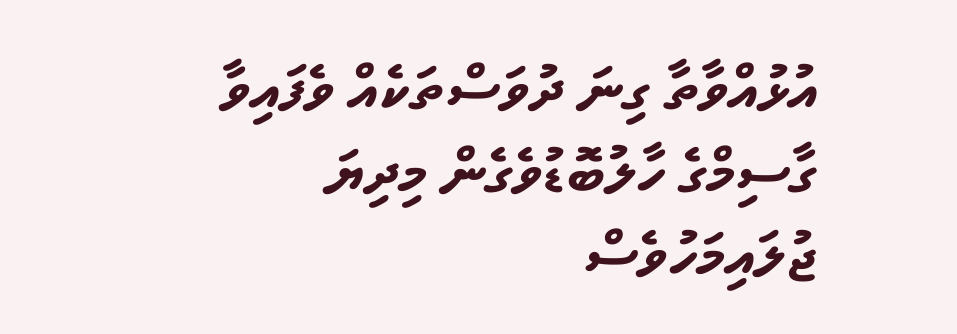އުޅުއްވާތާ ގިނަ ދުވަސްތަކެއް ވެފައިވާ ގާސިމްގެ ހާލުބޮޑުވެގެން މިދިޔަ ޖުލައިމަހުވެސް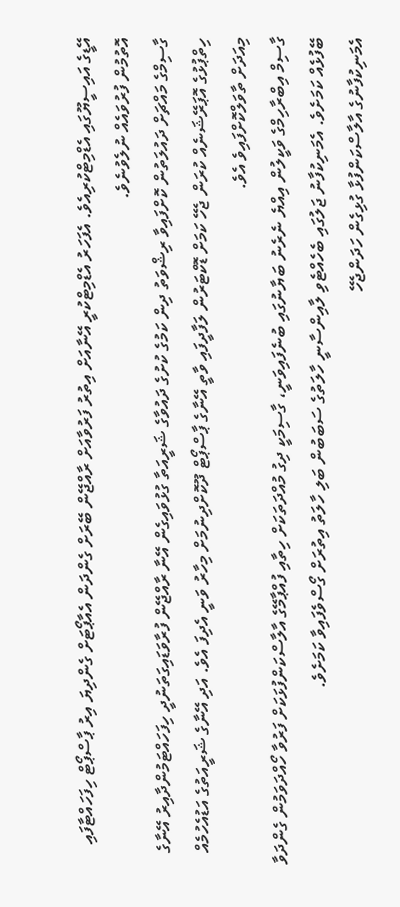އޭޑީގެ އައިސީޔޫގައި އެޑްމިޓްކުރިއެވެ. އެފަހަރު އެޑްމިޓްކުރީ އޭނާއަށް އިތުރު ފަރުވާއަށް ރާއްޖޭން ބޭރަށް ގެންދަން އެއާޕޯޓަށް ގެންދިޔަ އިރު ޕާސްޕޯޓް ހިފަހައްޓާފައި އޮތުމުން ފުރުވައެއް ނުލެވުނެވެ.
ގާސިމްގެ މައްޗަށް ދައުލަތުން ކޮށްފައިވާ ރިޝްވަތު ދިން ކަމުގެ ކުށުގެ ދައުވާގެ ޝަރީއަތާ ގުޅުވައިގެން އޭނާ ރާއްޖޭން ފުރާވަޑައިގަތަނުދީ ހިފަހައްޓަމުންދާއިރު އޭނާގެ ހިތްޕުޅުގެ އޮޕަރޭޝަނެއް ކުރަން ޖެހޭ ކަމަށް ޑޮކްޓަރުން ލަފާދީފައި ވާތީ އޭނާގެ ޕާސްޕޯޓް ދޫކޮށްދިނުމަށް މިހާރު ވަނީ އެދިފަ އެވެ. އަދި އޭނާގެ ޝަރީއަތުގެ އަޑުއެހުމެއް މިއަދަށް ތާވަލްކޮށްފައިވެ އެވެ.
ގާސިމް އިބްރާހިމްގެ ވަކީލުން އިއްޔެ ނެރެނު ބަޔާނުގައި ބުނެފައިވަނީ، ގާސިމަކީ ދިގު މުއްދަތަކަށް ހިތާއި ފުއްޕާމޭގެ އާލާސްކަންފުޅަކަށް ފަރުވާ ހޯއްދަވަމުން ގެންދަވާ ބޭފުޅެއް ކަމަށެވެ. އެމަނިކުފާނު ޖަލުގައި ބެހެއްޓެވި ލާއިންސާނީ ހާލަތުގެ ސަބަބުން ބަލި ހާލަތު އިތުރަށް ގޯސްވެފައިވާ ކަމަށެވެ.
އެމަނިކުފާނުގެ އާލާސްކަންފުޅާ ގުޅިގެން ހަދަންޖެހޭ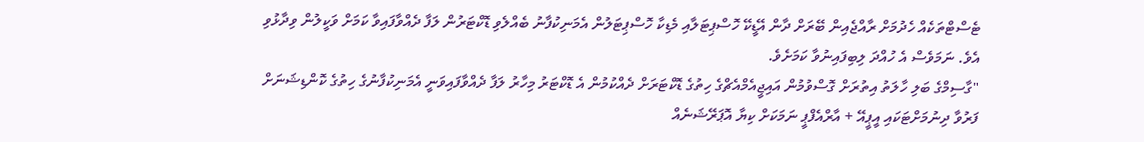ޓެސްޓްތަކެއް ހެދުމަށް ރާއްޖެއިން ބޭރަށް ދާން އޭޑީކޭ ހޮސްޕިޓަލާއި މެޑިކާ ހޮސްޕިޓަލުން އެމަނިކުފާނު ބެއްލެވި ޑޮކްޓަރުން ލަފާ ދެއްވާފައިވާ ކަމަށް ވަކީލުން ވިދާޅުވި އެވެ. ނަމަވެސް އެ ހުއްދަ ލިބިފައިނުވާ ކަމަށެވެ.
"ގާސިމްގެ ބަލި ހާލަތު އިތުރަށް ގޮސްވުމުން އައިޖީއެމްއެޗްގެ ހިތުގެ ޑޮކްޓަރަށް ދެއްކުމުން އެ ޑޮކްޓަރު މިހާރު ލަފާ ދެއްވާފައިވަނީ އެމަނިކުފާނުގެ ހިތުގެ ކޮންޑިޝަނަށް ފަރުވާ ދިނުމަށްޓަކައި އީޕީއޭ + އާރްއެފްޕީ ނަމަކަށް ކިޔާ އޮޕަރޭޝަނެއް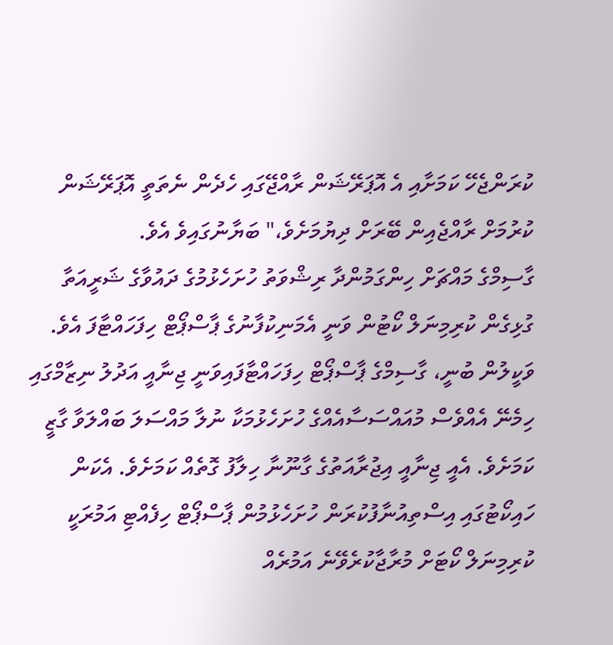ކުރަންޖެހޭ ކަމަށާއި އެ އޮޕަރޭޝަން ރާއްޖޭގައި ހެދެން ނެތަތީ އޮޕަރޭޝަން ކުރުމަށް ރާއްޖެއިން ބޭރަށް ދިޔުމަށެވެ،" ބަޔާނުގައިވެ އެވެ.
ގާސިމްގެ މައްޗަށް ހިންގަމުންދާ ރިޝްވަތު ހުށަހެޅުމުގެ ދައުވާގެ ޝަރީއަތާ ގުޅިގެން ކުރިމިނަލް ކޯޓުން ވަނީ އެމަނިކުފާނުގެ ޕާސްޕޯޓް ހިފަހައްޓާފަ އެވެ. ވަކީލުން ބުނީ، ގާސިމްގެ ޕާސްޕޯޓް ހިފަހައްޓާފައިވަނީ ޖިނާއީ އަދުލު ނިޒާމްގައި ހިމެނޭ އެއްވެސް މުއައްސަސާއެއްގެ ހުށަހެޅުމަކާ ނުލާ މައްސަލަ ބައްލަވާ ގާޒީ ކަމަށެވެ. އެއީ ޖިނާއީ އިޖުރާއަތުގެ ގާނޫނާ ހިލާފު ގޮތެއް ކަމަށެވެ. އެކަން ހައިކޯޓުގައި އިސްތިއުނާފުކުރަން ހުށަހެޅުމުން ޕާސްޕޯޓް ހިފެއްޓި އަމުރަކީ ކުރިމިނަލް ކޯޓަށް މުރާޖާކުރެވޭނެ އަމުރެއް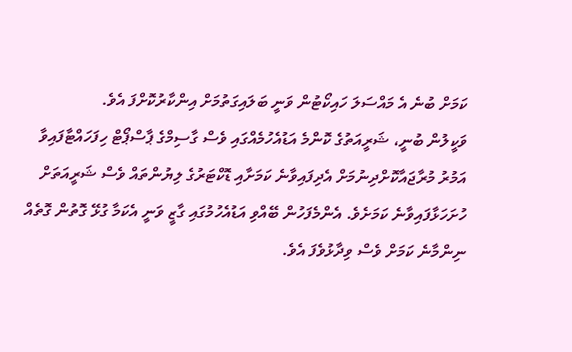ކަމަށް ބުނެ އެ މައްސަލަ ހައިކޯޓުން ވަނީ ބަލައިގަތުމަށް އިންކާރުކޮށްފަ އެވެ.
ވަކީލުން ބުނީ، ޝަރީއަތުގެ ކޮންމެ އަޑުއެހުމެއްގައި ވެސް ގާސިމްގެ ޕާސްޕޯޓް ހިފަހައްޓާފައިވާ އަމުރު މުރާޖައާކޮށްދިނުމަށް އެދިފައިވާނެ ކަމަށާއި ޑޮކްޓަރުގެ ލިޔުންތައް ވެސް ޝަރީއަތަށް ހުށަހަޅާފައިވާނެ ކަމަށެވެ. އެންމެފަހުން ބޭއްވި އަޑުއެހުމުގައި ގާޒީ ވަނީ އެކަމާ ގުޅޭ ގޮތުން ގޮތެއް ނިންމާނެ ކަމަށް ވެސް ވިދާޅުވެފަ އެވެ.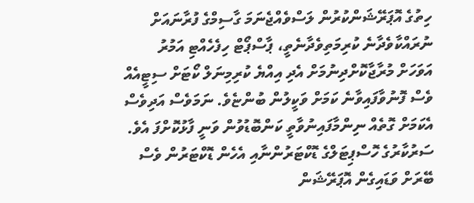ހިތުގެ އޮޕަރޭޝަންކުރުން ލަސްވެއްޖެނަމަ ގާސިމްގެ ފުރާނައަށް ނުރައްކާވެދާނެ ކުރިމަތިވެދާނެތީ، ޕާސްޕޯޓް ހިފެހެއްޓި އަމުރު އަވަހަށް މުރާޖާކޮށްދިނުމަށް އެދި އިއްޔެ ކުރިމިނަލް ކޯޓަށް ސިޓީއެއް ވެސް ފޮނުވާފައިވާނެ ކަމަށް ވަކީލުން ބުންޏެވެ. ނަމަވެސް އަދިވެސް އެކަމަށް ގޮތެއް ނިންމާފައިނުވާތީ ކަންބޮޑުވުން ވަނީ ފާޅުކޮށްފަ އެވެ.
ސަރުކާރުގެ ހޮސްޕިޓަލްގެ ޑޮކްޓަރުންނާއި އެހެން ޑޮކްޓަރުން ވެސް ބޭރަށް ވަޑައިގެން އޮޕަރޭޝަން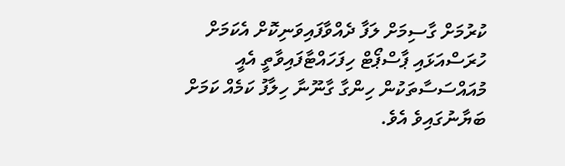ކުރުމަށް ގާސިމަށް ލަފާ ދެއްވާފައިވަނިކޮށް އެކަމަށް ހުރަސްއަޅައި ޕާސްޕޯޓް ހިފަހައްޓާފައިވާތީ އެއީ މުއައްސަސާތަކުން ހިންގާ ގާނޫނާ ހިލާފު ކަމެއް ކަމަށް ބަޔާނުގައިވެ އެވެ.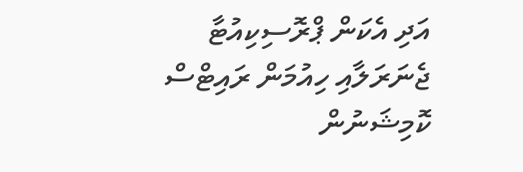އަދި އެކަން ޕްރޮސިކިއުޓާ ޖެނަރަލާއި ހިއުމަން ރައިޓްސް ކޮމިޝަނުން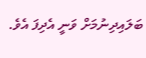ބަލައިދިނުމަށް ވަނީ އެދިފަ އެވެ.